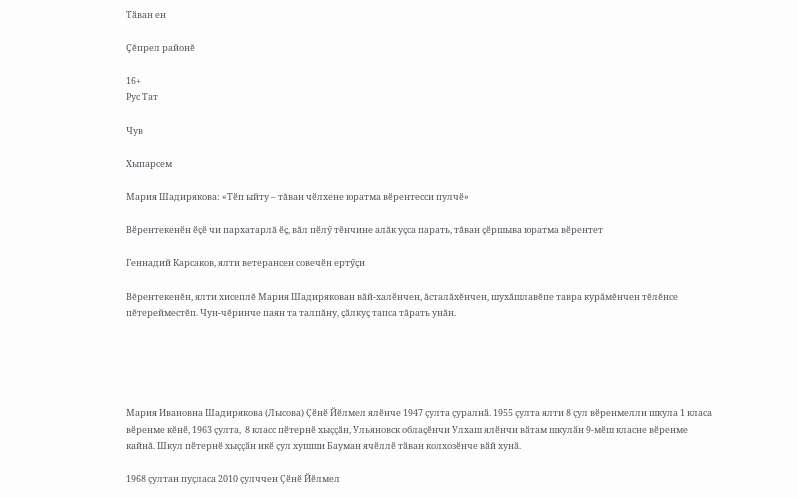Тӑван ен

Çĕпрел районĕ

16+
Рус Тат

Чув

Хыпарсем

Мария Шадирякова: «Тӗп ыйту – тăван чӗлхене юратма вӗрентесси пулчӗ»

Вӗрентекенӗн ӗçӗ чи пархатарлă ӗç, вăл пӗлӳ тӗнчине алăк уçса парать, тăван çӗршыва юратма вӗрентет

Геннадий Карсаков, ялти ветерансен совечӗн ертӳçи

Вĕрентекенĕн, ялти хисеплĕ Мария Шадирякован вăй-халӗнчен, ăсталăхĕнчен, шухăшлавĕпе тавра курăмĕнчен тĕлĕнсе пĕтерейместĕп. Чун-чĕринче паян та талпăну, çăлкуç тапса тăрать унăн.





Мария Ивановна Шадирякова (Лысова) Ҫӗнӗ Йӗлмел ялӗнче 1947 ҫулта ҫуралнӑ. 1955 ҫулта ялти 8 ҫул вӗренмелли шкула 1 класа вӗренме кӗнӗ, 1963 ҫулта,  8 класс пӗтернӗ хыҫҫӑн, Ульяновск облаçӗнчи Улхаш ялӗнчи вӑтам шкулӑн 9-мӗш класне вӗренме кайнă. Шкул пӗтернӗ хыҫҫӑн икӗ ҫул хушши Бауман ячӗллӗ тӑван колхозӗнче вӑй хунӑ.

1968 ҫултан пуҫласа 2010 ҫулччен Ҫӗнӗ Йӗлмел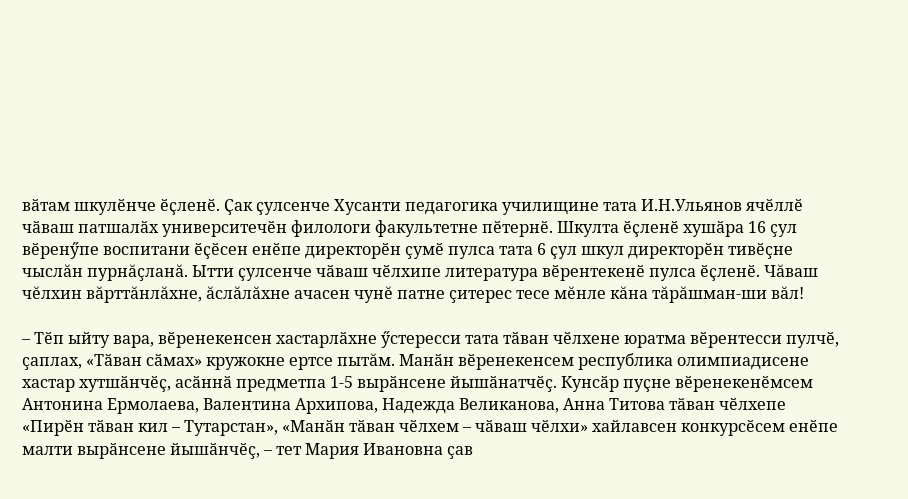вӑтам шкулӗнче ӗҫленӗ. Ҫак ҫулсенче Хусанти педагогика училищине тата И.Н.Ульянов ячӗллӗ чӑваш патшалӑх университечӗн филологи факультетне пӗтернӗ. Шкулта ӗҫленӗ хушӑра 16 çул вӗренӳпе воспитани ӗҫӗсен енӗпе директорӗн çумӗ пулса тата 6 ҫул шкул директорӗн тивӗçне чыслăн пурнăçланă. Ытти ҫулсенче чӑваш чӗлхипе литература вӗрентекенӗ пулса ӗҫленӗ. Чăваш чĕлхин вăрттăнлăхне, ăслăлăхне ачасен чунĕ патне çитерес тесе мĕнле кăна тăрăшман-ши вăл!

– Тӗп ыйту вара, вӗренекенсен хастарлӑхне ӳстересси тата тӑван чӗлхене юратма вӗрентесси пулчӗ, çаплах, «Тӑван сӑмах» кружокне ертсе пытăм. Манӑн вӗренекенсем республика олимпиадисене хастар хутшӑнчӗҫ, асӑннӑ предметпа 1-5 вырӑнсене йышӑнатчӗç. Кунсӑр пуҫне вӗренекенӗмсем Антонина Ермолаева, Валентина Архипова, Надежда Великанова, Анна Титова тӑван чӗлхепе «Пирӗн тӑван кил – Тутарстан», «Манӑн тӑван чӗлхем – чӑваш чӗлхи» хайлавсен конкурсӗсем енӗпе малти вырӑнсене йышӑнчӗç, – тет Мария Ивановна çав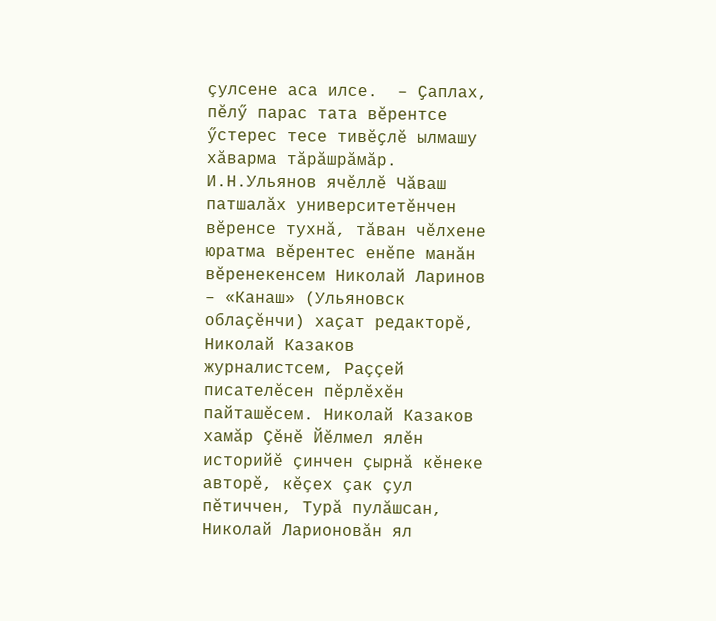çулсене аса илсе.  – Ҫаплах, пӗлӳ парас тата вӗрентсе ӳстерес тесе тивӗҫлӗ ылмашу хăварма тӑрӑшрăмăр. И.Н.Ульянов ячӗллӗ Чӑваш патшалӑх университетӗнчен вӗренсе тухнă, тӑван чӗлхене юратма вӗрентес енӗпе манӑн вӗренекенсем Николай Ларинов – «Канаш» (Ульяновск облаҫӗнчи) хаҫат редакторӗ, Николай Казаков журналистсем, Раççей писателӗсен пӗрлӗхӗн пайташӗсем. Николай Казаков хамăр Çӗнӗ Йӗлмел ялӗн историйӗ çинчен çырнă кӗнеке авторӗ, кӗçех çак çул пӗтиччен, Турă пулăшсан, Николай Ларионовăн ял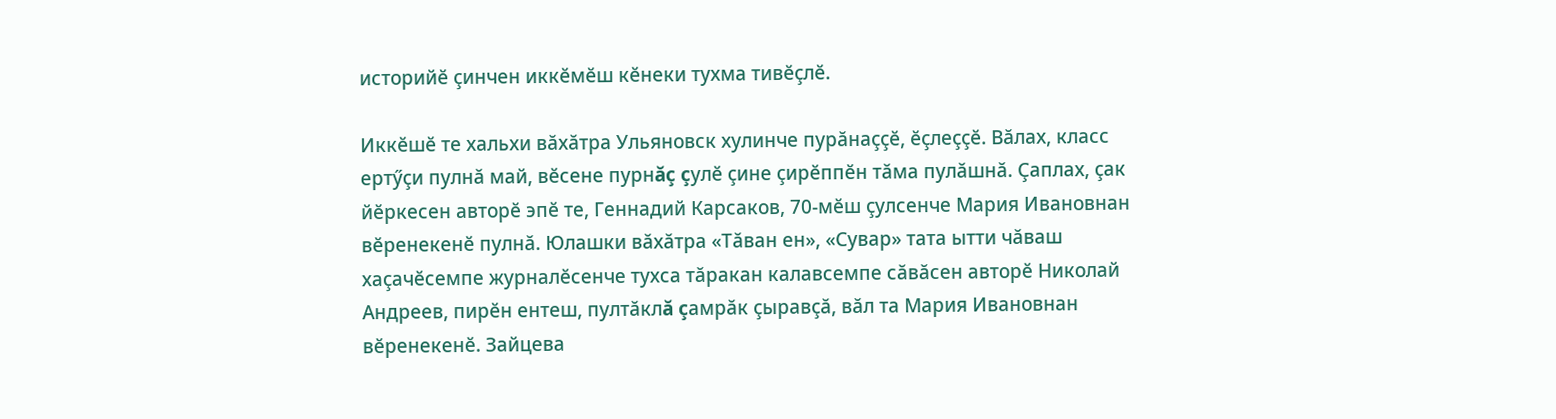историйӗ çинчен иккӗмӗш кӗнеки тухма тивӗçлӗ.

Иккӗшӗ те хальхи вăхăтра Ульяновск хулинче пурăнаççӗ, ӗçлеççӗ. Вăлах, класс ертӳçи пулнă май, вӗсене пурнăç çулӗ çине çирӗппӗн тăма пулăшнă. Çаплах, çак йӗркесен авторӗ эпӗ те, Геннадий Карсаков, 70-мӗш çулсенче Мария Ивановнан вӗренекенӗ пулнă. Юлашки вăхăтра «Тăван ен», «Сувар» тата ытти чăваш хаçачӗсемпе журналӗсенче тухса тăракан калавсемпе сăвăсен авторӗ Николай Андреев, пирӗн ентеш, пултăклă çамрăк çыравçă, вăл та Мария Ивановнан вӗренекенӗ. Зайцева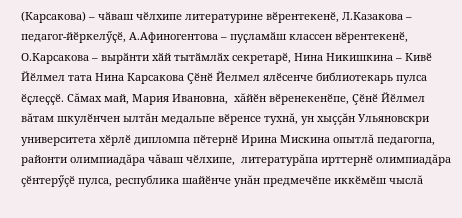(Карсакова) – чӑваш чӗлхипе литературине вӗрентекенӗ, Л.Казакова – педагог-йӗркелӳҫӗ, А.Афиногентова – пуҫламӑш классен вӗрентекенӗ, О.Карсакова – вырӑнти хӑй тытӑмлӑх секретарӗ, Нина Никишкина – Кивӗ Йӗлмел тата Нина Карсакова Çӗнӗ Йелмел ялӗсенче библиотекарь пулса ӗҫлеҫҫӗ. Сăмах май, Мария Ивановна,  хăйӗн вӗренекенӗпе, Çӗнӗ Йӗлмел вăтам шкулӗнчен ылтăн медальпе вӗренсе тухнă, ун хыççăн Ульяновскри университета хӗрлӗ дипломпа пӗтернӗ Ирина Мискина опытлă педагогпа, районти олимпиадăра чăваш чӗлхипе,  литературăпа ирттернӗ олимпиадăра çӗнтерӳçӗ пулса, республика шайӗнче унăн предмечӗпе иккӗмӗш чыслă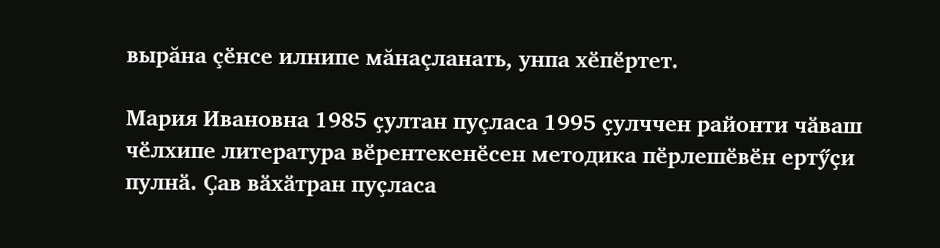вырăна çӗнсе илнипе мăнаçланать, унпа хӗпӗртет.

Мария Ивановна 1985 ҫултан пуçласа 1995 ҫулччен районти чӑваш чӗлхипе литература вӗрентекенӗсен методика пӗрлешӗвӗн ертӳҫи пулнӑ. Ҫав вӑхӑтран пуҫласа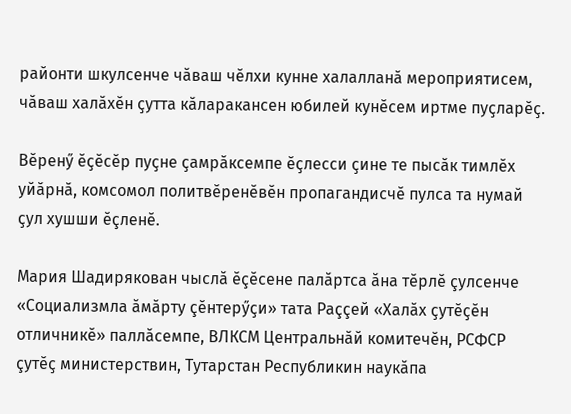районти шкулсенче чӑваш чӗлхи кунне халалланӑ мероприятисем, чӑваш халӑхӗн ҫутта кӑларакансен юбилей кунӗсем иртме пуҫларӗҫ.

Вӗренӳ ӗҫӗсӗр пуҫне ҫамрӑксемпе ӗҫлесси ҫине те пысӑк тимлӗх уйӑрнӑ, комсомол политвӗренӗвӗн пропагандисчӗ пулса та нумай ҫул хушши ӗçленӗ.

Мария Шадирякован чыслă ӗçӗсене палăртса ăна тӗрлӗ çулсенче «Социализмла ăмӑрту çӗнтерӳҫи» тата Раççей «Халӑх ҫутӗҫӗн отличникӗ» паллăсемпе, ВЛКСМ Центральнӑй комитечӗн, РСФСР çутӗҫ министерствин, Тутарстан Республикин наукăпа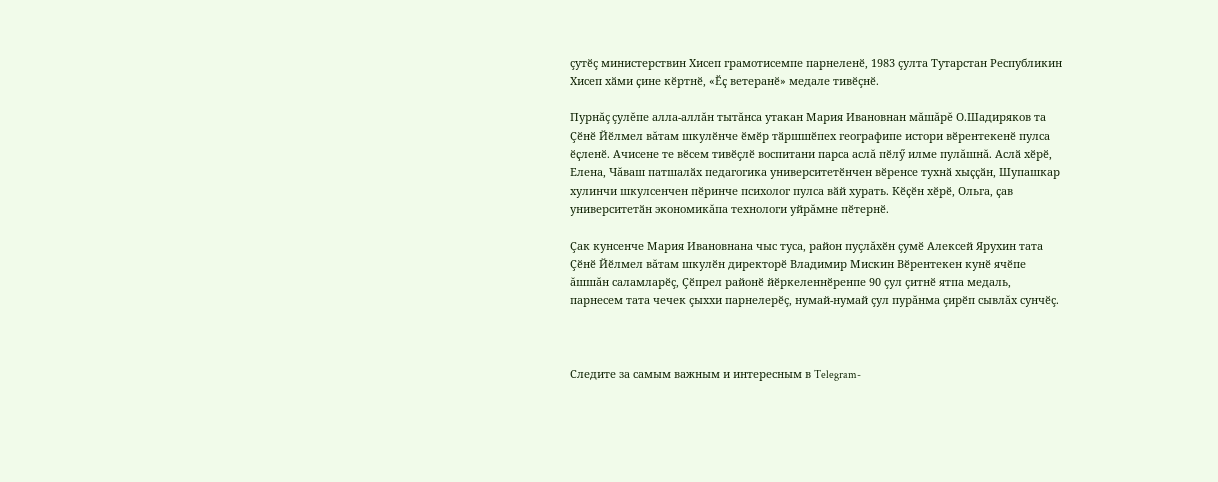çутӗç министерствин Хисеп грамотисемпе парнеленӗ, 1983 çулта Тутарстан Республикин Хисеп хӑми ҫине кӗртнӗ, «Ӗҫ ветеранӗ» медале тивӗçнӗ.

Пурнăç çулĕпе алла-аллăн тытăнса утакан Мария Ивановнан мăшăрĕ О.Шадиряков та Çӗнӗ Йӗлмел вăтам шкулӗнче ӗмӗр тӑршшӗпех географипе истори вӗрентекенӗ пулса ӗҫленӗ. Ачисене те вӗсем тивӗçлӗ воспитани парса аслă пӗлӳ илме пулăшнă. Аслӑ хӗрӗ, Елена, Чăваш патшалӑх педагогика университетӗнчен вӗренсе тухнӑ хыҫҫӑн, Шупашкар хулинчи шкулсенчен пӗринче психолог пулса вӑй хурать. Кӗҫӗн хӗрӗ, Ольга, ҫав университетӑн экономикăпа технологи уйрăмне пӗтернӗ.

Çак кунсенче Мария Ивановнана чыс туса, район пуçлăхӗн çумӗ Алексей Ярухин тата Çӗнӗ Йӗлмел вăтам шкулӗн директорӗ Владимир Мискин Вӗрентекен кунӗ ячӗпе ăшшăн саламларӗç, Çӗпрел районӗ йӗркеленнӗренпе 90 çул çитнӗ ятпа медаль, парнесем тата чечек çыххи парнелерӗç, нумай-нумай çул пурăнма çирӗп сывлăх сунчӗç.



Следите за самым важным и интересным в Telegram-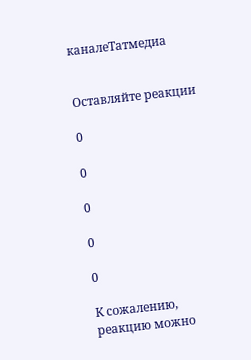каналеТатмедиа


Оставляйте реакции

0

0

0

0

0

К сожалению, реакцию можно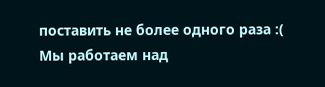поставить не более одного раза :(
Мы работаем над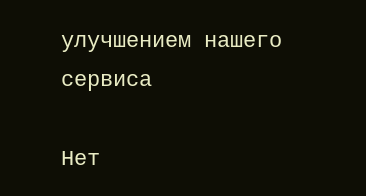улучшением нашего сервиса

Нет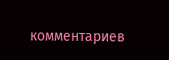комментариев